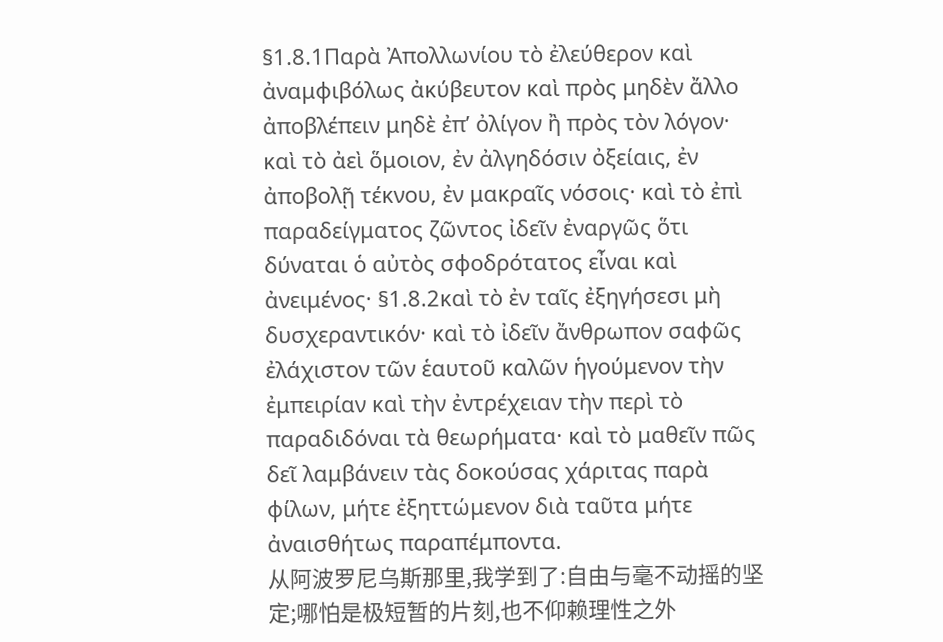§1.8.1Παρὰ Ἀπολλωνίου τὸ ἐλεύθερον καὶ ἀναμφιβόλως ἀκύβευτον καὶ πρὸς μηδὲν ἄλλο ἀποβλέπειν μηδὲ ἐπ’ ὀλίγον ἢ πρὸς τὸν λόγον· καὶ τὸ ἀεὶ ὅμοιον, ἐν ἀλγηδόσιν ὀξείαις, ἐν ἀποβολῇ τέκνου, ἐν μακραῖς νόσοις· καὶ τὸ ἐπὶ παραδείγματος ζῶντος ἰδεῖν ἐναργῶς ὅτι δύναται ὁ αὐτὸς σφοδρότατος εἶναι καὶ ἀνειμένος· §1.8.2καὶ τὸ ἐν ταῖς ἐξηγήσεσι μὴ δυσχεραντικόν· καὶ τὸ ἰδεῖν ἄνθρωπον σαφῶς ἐλάχιστον τῶν ἑαυτοῦ καλῶν ἡγούμενον τὴν ἐμπειρίαν καὶ τὴν ἐντρέχειαν τὴν περὶ τὸ παραδιδόναι τὰ θεωρήματα· καὶ τὸ μαθεῖν πῶς δεῖ λαμβάνειν τὰς δοκούσας χάριτας παρὰ φίλων, μήτε ἐξηττώμενον διὰ ταῦτα μήτε ἀναισθήτως παραπέμποντα.
从阿波罗尼乌斯那里,我学到了:自由与毫不动摇的坚定;哪怕是极短暂的片刻,也不仰赖理性之外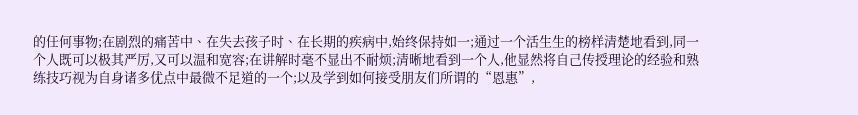的任何事物;在剧烈的痛苦中、在失去孩子时、在长期的疾病中,始终保持如一;通过一个活生生的榜样清楚地看到,同一个人既可以极其严厉,又可以温和宽容;在讲解时毫不显出不耐烦;清晰地看到一个人,他显然将自己传授理论的经验和熟练技巧视为自身诸多优点中最微不足道的一个;以及学到如何接受朋友们所谓的“恩惠”,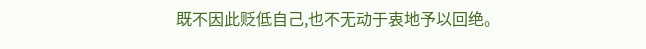既不因此贬低自己,也不无动于衷地予以回绝。